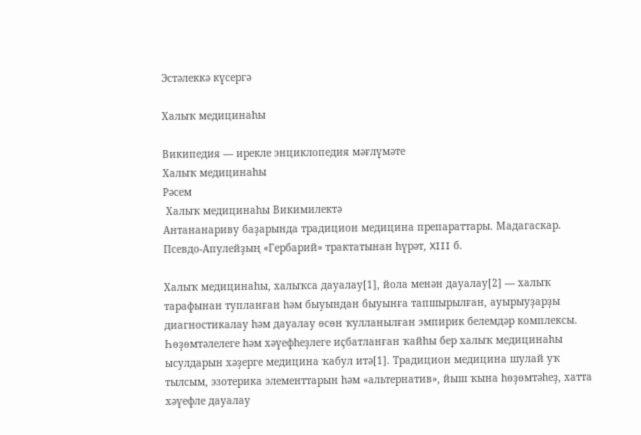Эстәлеккә күсергә

Халыҡ медицинаһы

Википедия — ирекле энциклопедия мәғлүмәте
Халыҡ медицинаһы
Рәсем
 Халыҡ медицинаһы Викимилектә
Антананариву баҙарында традицион медицина препараттары. Мадагаскар.
Псевдо-Апулейҙың «Гербарий» трактатынан һүрәт, XIII б.

Халыҡ медицинаһы, халыҡса дауалау[1], йола менән дауалау[2] — халыҡ тарафынан тупланған һәм быуындан быуынға тапшырылған, ауырыуҙарҙы диагностикалау һәм дауалау өсөн ҡулланылған эмпирик белемдәр комплексы. Һөҙөмтәлелеге һәм хәүефһеҙлеге иҫбатланған ҡайһы бер халыҡ медицинаһы ысулдарын хәҙерге медицина ҡабул итә[1]. Традицион медицина шулай уҡ тылсым, эзотерика элементтарын һәм «альтернатив», йыш ҡына һөҙөмтәһеҙ, хатта хәүефле дауалау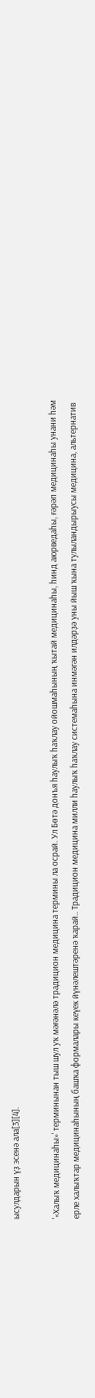ысулдарын үҙ эсенә ала[3][4].

'«Халыҡ медицинаһы»' терминынан тыш шул уҡ мәғәнәлә традицион медицина термины ла осрай. Ул Бөтә донъя һаулыҡ һаҡлау ойошмаһының ҡытай медицинаһы, һинд аюрведаһы, ғәрәп медицинаһы унани һәм ерле халыҡтар медицинаһының башҡа формалары кеүек йүнәлештәренә ҡарай.. Традицион медицина милли һаулыҡ һаҡлау системаһына инмәгән илдәрҙә уны йыш ҡына тулыландырыусы медицина, альтернатив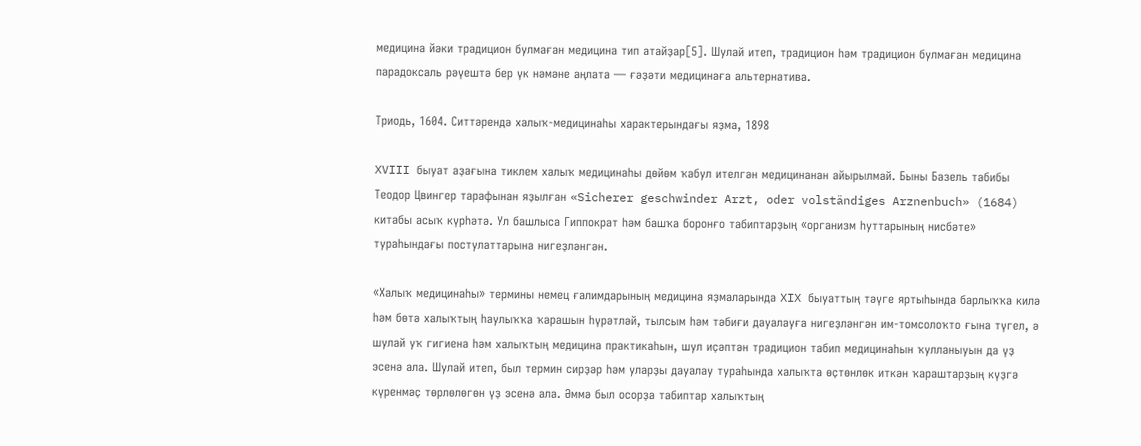медицина йәки традицион булмаған медицина тип атайҙар[5]. Шулай итеп, традицион һәм традицион булмаған медицина парадоксаль рәүештә бер үк нәмәне аңлата — ғәҙәти медицинаға альтернатива.

Триодь, 1604. Ситтәрендә халыҡ-медицинаһы характерындағы яҙма, 1898

XVIII быуат аҙағына тиклем халыҡ медицинаһы дөйөм ҡабул ителгән медицинанан айырылмай. Быны Базель табибы Теодор Цвингер тарафынан яҙылған «Sicherer geschwinder Arzt, oder volständiges Arznenbuch» (1684) китабы асыҡ күрһәтә. Ул башлыса Гиппократ һәм башҡа боронғо табиптарҙың «организм һуттарының нисбәте» тураһындағы постулаттарына нигеҙләнгән.

«Халыҡ медицинаһы» термины немец ғалимдарының медицина яҙмаларында XIX быуаттың тәүге яртыһында барлыҡҡа килә һәм бөтә халыҡтың һаулыҡҡа ҡарашын һүрәтләй, тылсым һәм тәбиғи дауалауға нигеҙләнгән им-томсолоҡто ғына түгел, ә шулай уҡ гигиена һәм халыҡтың медицина практикаһын, шул иҫәптән традицион табип медицинаһын ҡулланыуын да үҙ эсенә ала. Шулай итеп, был термин сирҙәр һәм уларҙы дауалау тураһында халыҡта өҫтөнлөк иткән ҡараштарҙың күҙгә күренмәҫ төрлөлөгөн үҙ эсенә ала. Әммә был осорҙа табиптар халыҡтың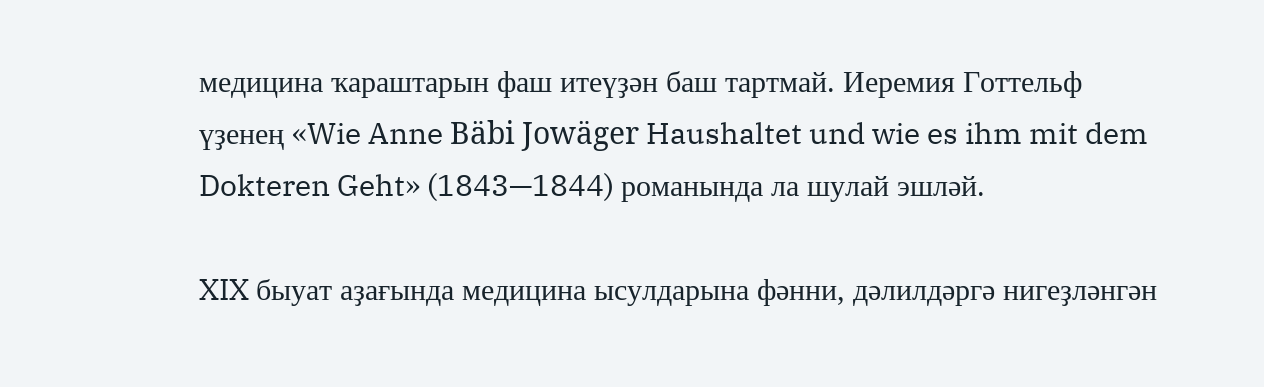медицина ҡараштарын фаш итеүҙән баш тартмай. Иеремия Готтельф үҙенең «Wie Anne Bäbi Jowäger Haushaltet und wie es ihm mit dem Dokteren Geht» (1843—1844) романында ла шулай эшләй.

XIX быуат аҙағында медицина ысулдарына фәнни, дәлилдәргә нигеҙләнгән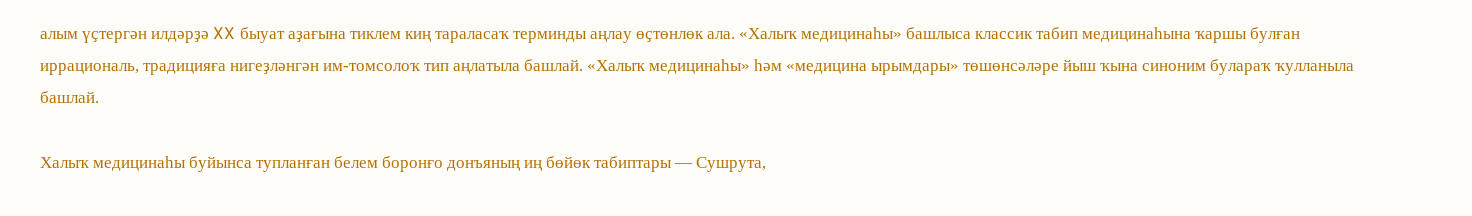алым үҫтергән илдәрҙә XX быуат аҙағына тиклем киң тараласаҡ терминды аңлау өҫтөнлөк ала. «Халыҡ медицинаһы» башлыса классик табип медицинаһына ҡаршы булған иррациональ, традицияға нигеҙләнгән им-томсолоҡ тип аңлатыла башлай. «Халыҡ медицинаһы» һәм «медицина ырымдары» төшөнсәләре йыш ҡына синоним булараҡ ҡулланыла башлай.

Халыҡ медицинаһы буйынса тупланған белем боронғо донъяның иң бөйөк табиптары — Сушрута,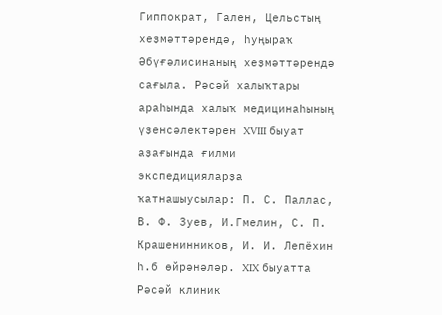Гиппократ, Гален, Цельстың хеҙмәттәрендә, һуңыраҡ Әбүғәлисинаның хеҙмәттәрендә сағыла. Рәсәй халыҡтары араһында халыҡ медицинаһының үҙенсәлектәрен XVIII быуат аҙағында ғилми экспедицияларҙа ҡатнашыусылар: П. С. Паллас, В. Ф. Зуев, И.Гмелин, С. П. Крашенинников, И. И. Лепёхин һ.б өйрәнәләр. XIX быуатта Рәсәй клиник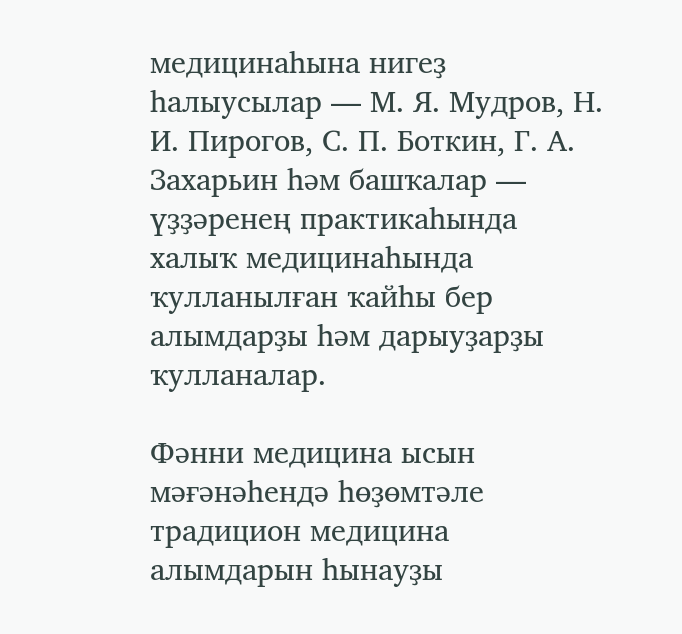медицинаһына нигеҙ һалыусылар — М. Я. Мудров, Н. И. Пирогов, С. П. Боткин, Г. А. Захарьин һәм башҡалар — үҙҙәренең практикаһында халыҡ медицинаһында ҡулланылған ҡайһы бер алымдарҙы һәм дарыуҙарҙы ҡулланалар.

Фәнни медицина ысын мәғәнәһендә һөҙөмтәле традицион медицина алымдарын һынауҙы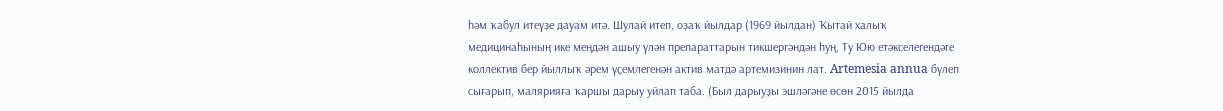һәм ҡабул итеүҙе дауам итә. Шулай итеп, оҙаҡ йылдар (1969 йылдан) Ҡытай халыҡ медицинаһының ике меңдән ашыу үлән препараттарын тикшергәндән һуң, Ту Юю етәкселегендәге коллектив бер йыллыҡ әрем үҫемлегенән актив матдә артемизинин лат. Artemesia annua бүлеп сығарып, малярияға ҡаршы дарыу уйлап таба. (Был дарыуҙы эшләгәне өсөн 2015 йылда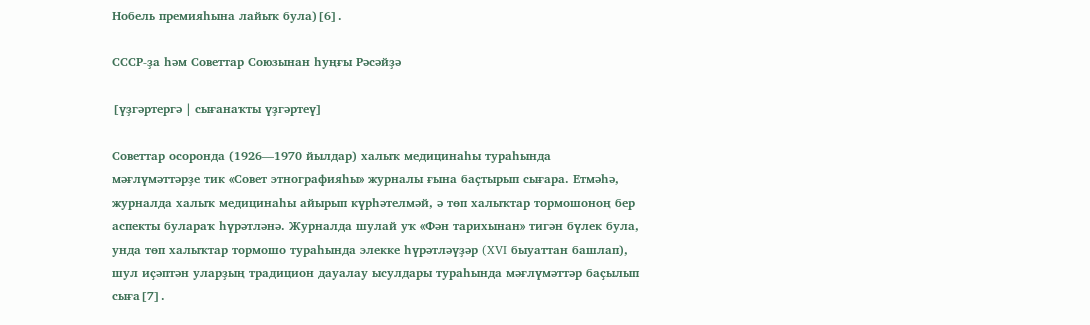Нобель премияһына лайыҡ була)[6].

СССР-ҙа һәм Советтар Союзынан һуңғы Рәсәйҙә

[үҙгәртергә | сығанаҡты үҙгәртеү]

Советтар осоронда (1926—1970 йылдар) халыҡ медицинаһы тураһында мәғлүмәттәрҙе тик «Совет этнографияһы» журналы ғына баҫтырып сығара. Етмәһә, журналда халыҡ медицинаһы айырып күрһәтелмәй, ә төп халыҡтар тормошоноң бер аспекты булараҡ һүрәтләнә. Журналда шулай уҡ «Фән тарихынан» тигән бүлек була, унда төп халыҡтар тормошо тураһында элекке һүрәтләүҙәр (XVI быуаттан башлап), шул иҫәптән уларҙың традицион дауалау ысулдары тураһында мәғлүмәттәр баҫылып сыға[7].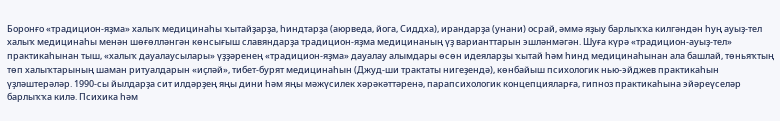Боронғо «традицион-яҙма» халыҡ медицинаһы ҡытайҙарҙа, һиндтарҙа (аюрведа, йога, Сиддха), ирандарҙа (унани) осрай, әммә яҙыу барлыҡҡа килгәндән һуң ауыҙ-тел халыҡ медицинаһы менән шөғөлләнгән көнсығыш славяндарҙа традицион-яҙма медицинаның үҙ варианттарын эшләнмәгән. Шуға күрә «традицион-ауыҙ-тел» практикаһынан тыш, «халыҡ дауалаусылары» үҙҙәренең «традицион-яҙма» дауалау алымдары өсөн идеяларҙы ҡытай һәм һинд медицинаһынан ала башлай, төньяҡтың төп халыҡтарының шаман ритуалдарын «иҫләй», тибет-бурят медицинаһын (Джуд-ши трактаты нигеҙендә), көнбайыш психологик нью-эйджев практикаһын үҙләштерәләр. 1990-сы йылдарҙа сит илдәрҙең яңы дини һәм яңы мәжүсилек хәрәкәттәренә, парапсихологик концепцияларға, гипноз практикаһына эйәреүселәр барлыҡҡа килә. Психика һәм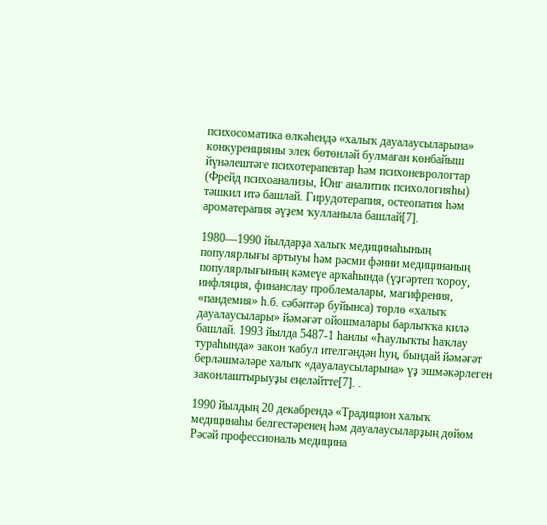психосоматика өлкәһендә «халыҡ дауалаусыларына» конкуренцияны элек бөтөнләй булмаған көнбайыш йүнәлештәге психотерапевтар һәм психоневрологтар (Фрейд психоанализы, Юнг аналитик психологияһы) тәшкил итә башлай. Гирудотерапия, остеопатия һәм ароматерапия әүҙем ҡулланыла башлай[7].

1980—1990 йылдарҙа халыҡ медицинаһының популярлығы артыуы һәм рәсми фәнни медицинаның популярлығының кәмеүе арҡаһында (үҙгәртеп ҡороу, инфляция, финанслау проблемалары, магифрения, «пандемия» һ.б. сәбәптәр буйынса) төрлө «халыҡ дауалаусылары» йәмәғәт ойошмалары барлыҡҡа килә башлай. 1993 йылда 5487-1 һанлы «Һаулыҡты һаҡлау тураһында» закон ҡабул ителгәндән һуң, бындай йәмәғәт берләшмәләре халыҡ «дауалаусыларына» үҙ эшмәкәрлеген законлаштырыуҙы еңеләйтте[7]. .

1990 йылдың 20 декабрендә «Традицион халыҡ медицинаһы белгестәренең һәм дауалаусыларҙың дөйөм Рәсәй профессиональ медицина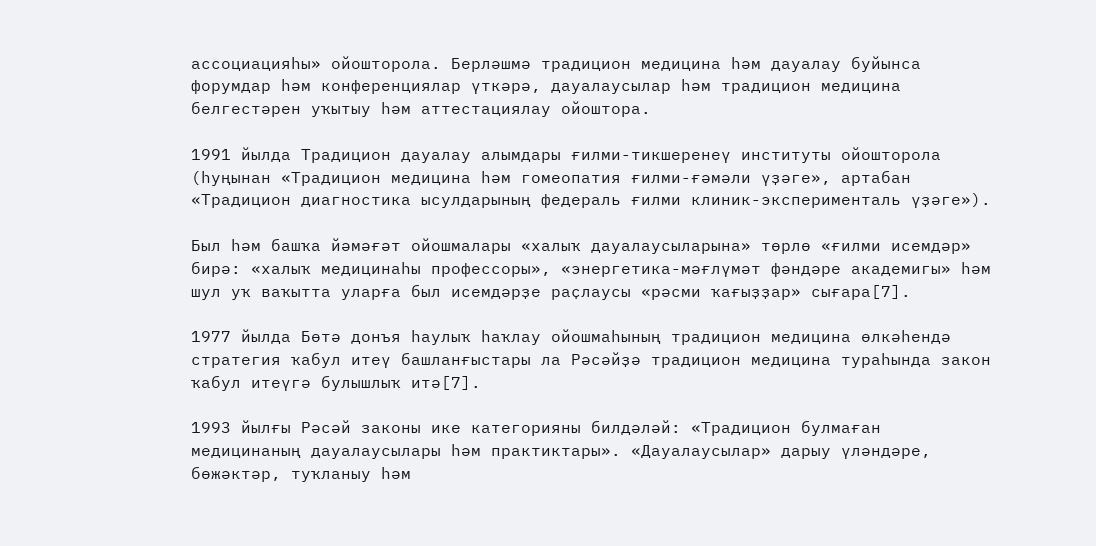ассоциацияһы» ойошторола. Берләшмә традицион медицина һәм дауалау буйынса форумдар һәм конференциялар үткәрә, дауалаусылар һәм традицион медицина белгестәрен уҡытыу һәм аттестациялау ойоштора.

1991 йылда Традицион дауалау алымдары ғилми-тикшеренеү институты ойошторола (һуңынан «Традицион медицина һәм гомеопатия ғилми-ғәмәли үҙәге», артабан «Традицион диагностика ысулдарының федераль ғилми клиник-эксперименталь үҙәге»).

Был һәм башҡа йәмәғәт ойошмалары «халыҡ дауалаусыларына» төрлө «ғилми исемдәр» бирә: «халыҡ медицинаһы профессоры», «энергетика-мәғлүмәт фәндәре академигы» һәм шул уҡ ваҡытта уларға был исемдәрҙе раҫлаусы «рәсми ҡағыҙҙар» сығара[7].

1977 йылда Бөтә донъя һаулыҡ һаҡлау ойошмаһының традицион медицина өлкәһендә стратегия ҡабул итеү башланғыстары ла Рәсәйҙә традицион медицина тураһында закон ҡабул итеүгә булышлыҡ итә[7].

1993 йылғы Рәсәй законы ике категорияны билдәләй: «Традицион булмаған медицинаның дауалаусылары һәм практиктары». «Дауалаусылар» дарыу үләндәре, бөжәктәр, туҡланыу һәм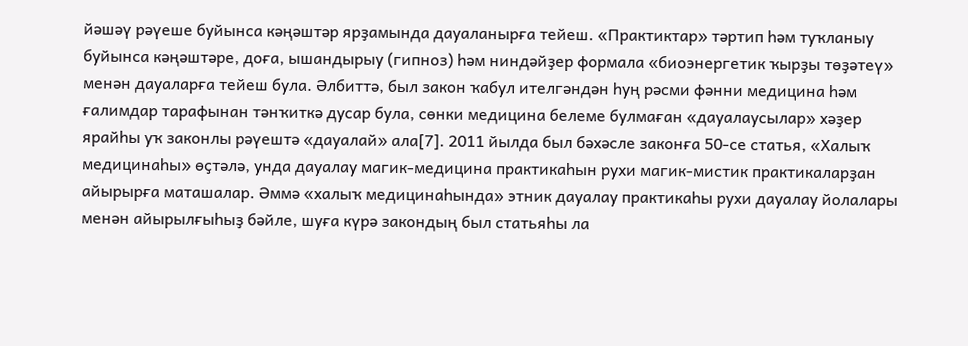йәшәү рәүеше буйынса кәңәштәр ярҙамында дауаланырға тейеш. «Практиктар» тәртип һәм туҡланыу буйынса кәңәштәре, доға, ышандырыу (гипноз) һәм ниндәйҙер формала «биоэнергетик ҡырҙы төҙәтеү» менән дауаларға тейеш була. Әлбиттә, был закон ҡабул ителгәндән һуң рәсми фәнни медицина һәм ғалимдар тарафынан тәнҡиткә дусар була, сөнки медицина белеме булмаған «дауалаусылар» хәҙер ярайһы уҡ законлы рәүештә «дауалай» ала[7]. 2011 йылда был бәхәсле законға 50-се статья, «Халыҡ медицинаһы» өҫтәлә, унда дауалау магик-медицина практикаһын рухи магик-мистик практикаларҙан айырырға маташалар. Әммә «халыҡ медицинаһында» этник дауалау практикаһы рухи дауалау йолалары менән айырылғыһыҙ бәйле, шуға күрә закондың был статьяһы ла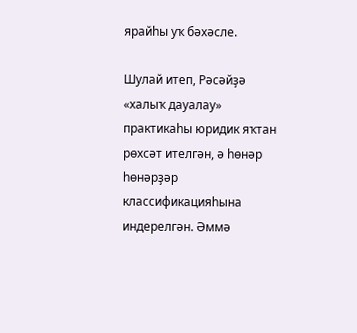ярайһы уҡ бәхәсле.

Шулай итеп, Рәсәйҙә «халыҡ дауалау» практикаһы юридик яҡтан рөхсәт ителгән, ә һөнәр һөнәрҙәр классификацияһына индерелгән. Әммә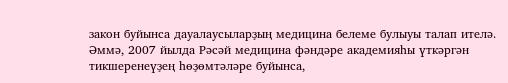закон буйынса дауалаусыларҙың медицина белеме булыуы талап ителә. Әммә, 2007 йылда Рәсәй медицина фәндәре академияһы үткәргән тикшеренеүҙең һөҙөмтәләре буйынса,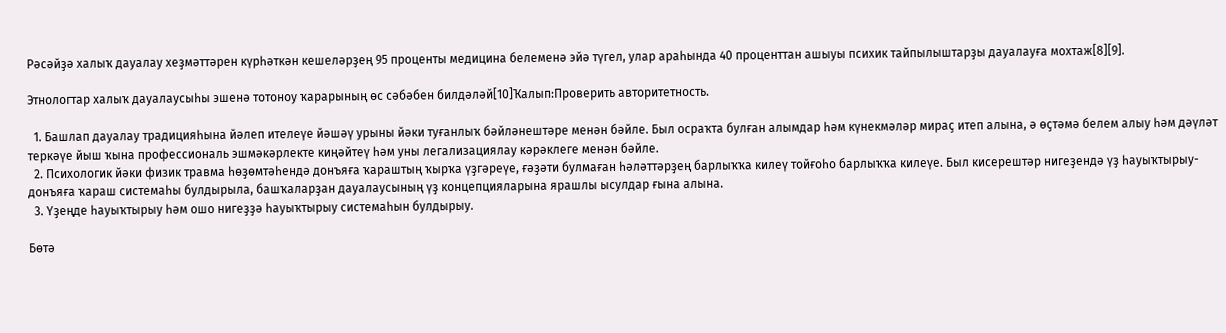Рәсәйҙә халыҡ дауалау хеҙмәттәрен күрһәткән кешеләрҙең 95 проценты медицина белеменә эйә түгел, улар араһында 40 проценттан ашыуы психик тайпылыштарҙы дауалауға мохтаж[8][9].

Этнологтар халыҡ дауалаусыһы эшенә тотоноу ҡарарының өс сәбәбен билдәләй[10]Ҡалып:Проверить авторитетность.

  1. Башлап дауалау традицияһына йәлеп ителеүе йәшәү урыны йәки туғанлыҡ бәйләнештәре менән бәйле. Был осраҡта булған алымдар һәм күнекмәләр мираҫ итеп алына, ә өҫтәмә белем алыу һәм дәүләт теркәүе йыш ҡына профессиональ эшмәкәрлекте киңәйтеү һәм уны легализациялау кәрәклеге менән бәйле.
  2. Психологик йәки физик травма һөҙөмтәһендә донъяға ҡараштың ҡырҡа үҙгәреүе, ғәҙәти булмаған һәләттәрҙең барлыҡҡа килеү тойғоһо барлыҡҡа килеүе. Был кисерештәр нигеҙендә үҙ һауыҡтырыу-донъяға ҡараш системаһы булдырыла, башҡаларҙан дауалаусының үҙ концепцияларына ярашлы ысулдар ғына алына.
  3. Үҙеңде һауыҡтырыу һәм ошо нигеҙҙә һауыҡтырыу системаһын булдырыу.

Бөтә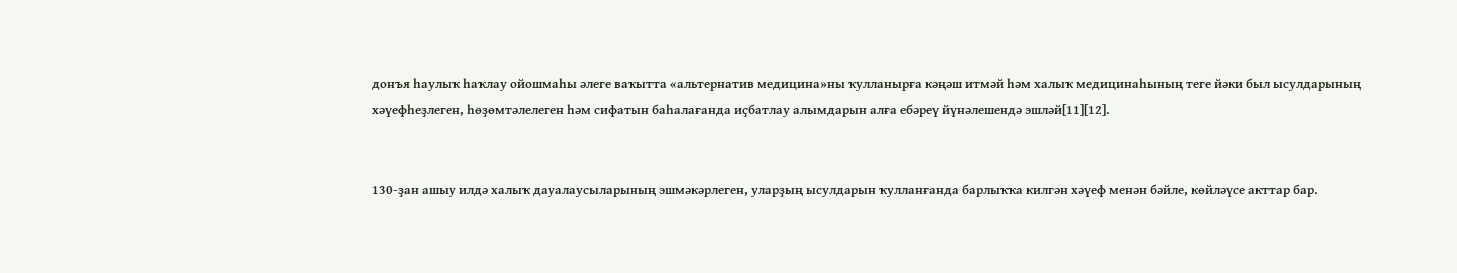донъя һаулыҡ һаҡлау ойошмаһы әлеге ваҡытта «альтернатив медицина»ны ҡулланырға кәңәш итмәй һәм халыҡ медицинаһының теге йәки был ысулдарының хәүефһеҙлеген, һөҙөмтәлелеген һәм сифатын баһалағанда иҫбатлау алымдарын алға ебәреү йүнәлешендә эшләй[11][12].


130-ҙан ашыу илдә халыҡ дауалаусыларының эшмәкәрлеген, уларҙың ысулдарын ҡулланғанда барлыҡҡа килгән хәүеф менән бәйле, көйләүсе акттар бар.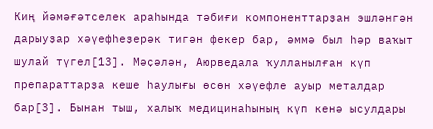Киң йәмәғәтселек араһында тәбиғи компоненттарҙан эшләнгән дарыуҙар хәүефһеҙерәк тигән фекер бар, әммә был һәр ваҡыт шулай түгел[13]. Мәҫәлән, Аюрведала ҡулланылған күп препараттарҙа кеше һаулығы өсөн хәүефле ауыр металдар бар[3]. Бынан тыш, халыҡ медицинаһының күп кенә ысулдары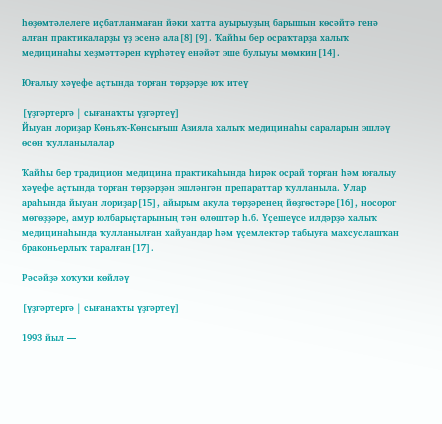һөҙөмтәлелеге иҫбатланмаған йәки хатта ауырыуҙың барышын көсәйтә генә алған практикаларҙы үҙ эсенә ала[8][9]. Ҡайһы бер осраҡтарҙа халыҡ медицинаһы хеҙмәттәрен күрһәтеү енәйәт эше булыуы мөмкин[14].

Юғалыу хәүефе аҫтында торған төрҙәрҙе юҡ итеү

[үҙгәртергә | сығанаҡты үҙгәртеү]
Йыуан лориҙар Көньяҡ-Көнсығыш Азияла халыҡ медицинаһы сараларын эшләү өсөн ҡулланылалар

Ҡайһы бер традицион медицина практикаһында һирәк осрай торған һәм юғалыу хәүефе аҫтында торған төрҙәрҙән эшләнгән препараттар ҡулланыла. Улар араһында йыуан лориҙар[15], айырым акула төрҙәренең йөҙгөстәре[16], носорог мөгөҙҙәре, амур юлбарыҫтарының тән өлөштәр һ.б. Үҫешеүсе илдәрҙә халыҡ медицинаһында ҡулланылған хайуандар һәм үҫемлектәр табыуға махсуслашҡан браконьерлыҡ таралған[17].

Рәсәйҙә хоҡуҡи көйләү

[үҙгәртергә | сығанаҡты үҙгәртеү]

1993 йыл —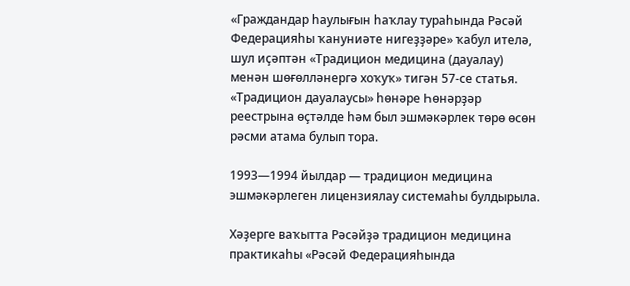«Граждандар һаулығын һаҡлау тураһында Рәсәй Федерацияһы ҡануниәте нигеҙҙәре» ҡабул ителә, шул иҫәптән «Традицион медицина (дауалау) менән шөғөлләнергә хоҡуҡ» тигән 57-се статья. «Традицион дауалаусы» һөнәре Һөнәрҙәр реестрына өҫтәлде һәм был эшмәкәрлек төрө өсөн рәсми атама булып тора.

1993—1994 йылдар — традицион медицина эшмәкәрлеген лицензиялау системаһы булдырыла.

Хәҙерге ваҡытта Рәсәйҙә традицион медицина практикаһы «Рәсәй Федерацияһында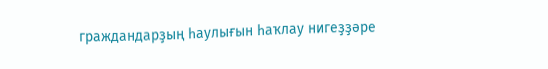граждандарҙың һаулығын һаҡлау нигеҙҙәре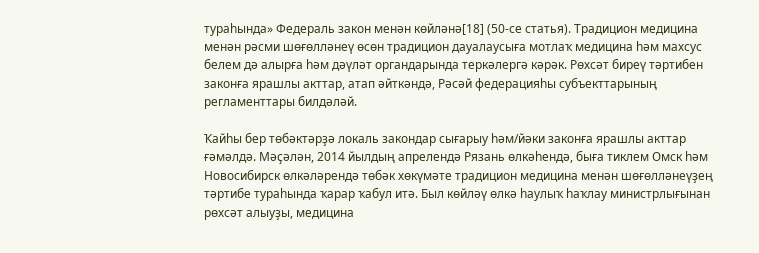тураһында» Федераль закон менән көйләнә[18] (50-се статья). Традицион медицина менән рәсми шөғөлләнеү өсөн традицион дауалаусыға мотлаҡ медицина һәм махсус белем дә алырға һәм дәүләт органдарында теркәлергә кәрәк. Рөхсәт биреү тәртибен законға ярашлы акттар, атап әйткәндә, Рәсәй федерацияһы субъекттарының регламенттары билдәләй.

Ҡайһы бер төбәктәрҙә локаль закондар сығарыу һәм/йәки законға ярашлы акттар ғәмәлдә. Мәҫәлән, 2014 йылдың апрелендә Рязань өлкәһендә, быға тиклем Омск һәм Новосибирск өлкәләрендә төбәк хөкүмәте традицион медицина менән шөғөлләнеүҙең тәртибе тураһында ҡарар ҡабул итә. Был көйләү өлкә һаулыҡ һаҡлау министрлығынан рөхсәт алыуҙы, медицина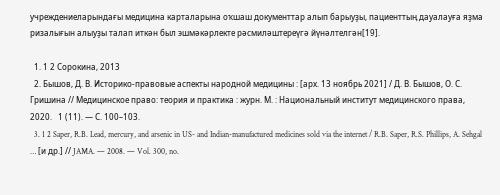учреждениеларындағы медицина карталарына оҡшаш документтар алып барыуҙы, пациенттың дауалауға яҙма ризалығын алыуҙы талап иткән был эшмәкәрлекте рәсмиләштереүгә йүнәлтелгән[19].

  1. 1 2 Сорокина, 2013
  2. Бышов, Д. В. Историко-правовые аспекты народной медицины : [арх. 13 ноябрь 2021] / Д. В. Бышов, О. С. Гришина // Медицинское право: теория и практика : журн. М. : Национальный институт медицинского права, 2020.   1 (11). — С. 100–103.
  3. 1 2 Saper, R.B. Lead, mercury, and arsenic in US- and Indian-manufactured medicines sold via the internet / R.B. Saper, R.S. Phillips, A. Sehgal … [и др.] // JAMA. — 2008. — Vol. 300, no.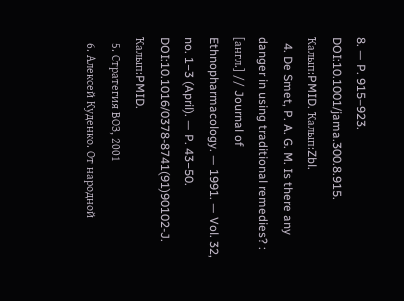8. — P. 915–923. DOI:10.1001/jama.300.8.915. Ҡалып:PMID. Ҡалып:Zbl.
  4. De Smet, P. A. G. M. Is there any danger in using traditional remedies? : [англ.] // Journal of Ethnopharmacology. — 1991. — Vol. 32, no. 1−3 (April). — P. 43−50. DOI:10.1016/0378-8741(91)90102-J. Ҡалып:PMID.
  5. Стратегия ВОЗ, 2001
  6. Алексей Куденко. От народной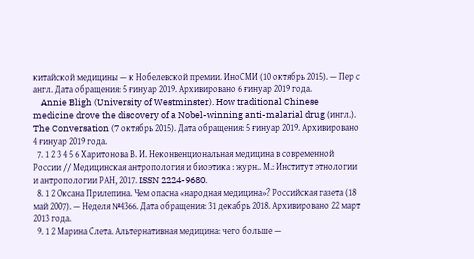китайской медицины — к Нобелевской премии. ИноСМИ (10 октябрь 2015). — Пер с англ. Дата обращения: 5 ғинуар 2019. Архивировано 6 ғинуар 2019 года.
    Annie Bligh (University of Westminster). How traditional Chinese medicine drove the discovery of a Nobel-winning anti-malarial drug (ингл.). The Conversation (7 октябрь 2015). Дата обращения: 5 ғинуар 2019. Архивировано 4 ғинуар 2019 года.
  7. 1 2 3 4 5 6 Харитонова В. И. Неконвенциональная медицина в современной России // Медицинская антропология и биоэтика : журн.. М.: Институт этнологии и антропологии РАН, 2017. ISSN 2224-9680.
  8. 1 2 Оксана Прилепина. Чем опасна «народная медицина»? Российская газета (18 май 2007). — Неделя №4366. Дата обращения: 31 декабрь 2018. Архивировано 22 март 2013 года.
  9. 1 2 Марина Слета. Альтернативная медицина: чего больше —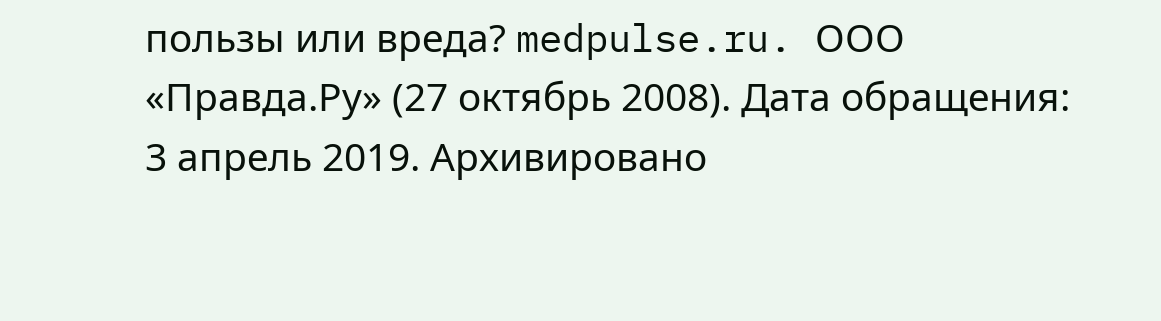пользы или вреда? medpulse.ru. ООО «Правда.Ру» (27 октябрь 2008). Дата обращения: 3 апрель 2019. Архивировано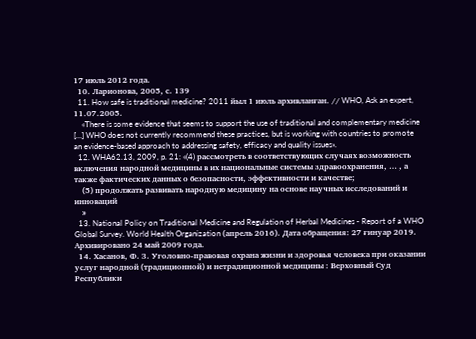17 июль 2012 года.
  10. Ларионова, 2005, с. 139
  11. How safe is traditional medicine? 2011 йыл 1 июль архивланған. // WHO, Ask an expert, 11.07.2005.
    «There is some evidence that seems to support the use of traditional and complementary medicine […] WHO does not currently recommend these practices, but is working with countries to promote an evidence-based approach to addressing safety, efficacy and quality issues».
  12. WHA62.13, 2009, p. 21: «(4) рассмотреть в соответствующих случаях возможность включения народной медицины в их национальные системы здравоохранения, … , а также фактических данных о безопасности, эффективности и качестве;
    (5) продолжать развивать народную медицину на основе научных исследований и инноваций
    »
  13. National Policy on Traditional Medicine and Regulation of Herbal Medicines - Report of a WHO Global Survey. World Health Organization (апрель 2016). Дата обращения: 27 ғинуар 2019. Архивировано 24 май 2009 года.
  14. Хасанов, Ф. З. Уголовно-правовая охрана жизни и здоровья человека при оказании услуг народной (традиционной) и нетрадиционной медицины : Верховный Суд Республики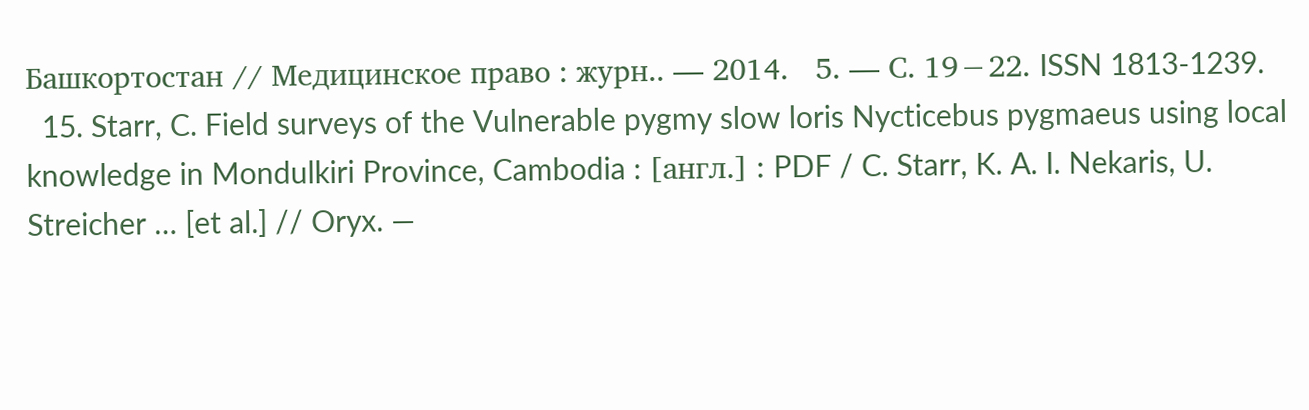Башкортостан // Медицинское право : журн.. — 2014.   5. — С. 19−22. ISSN 1813-1239.
  15. Starr, C. Field surveys of the Vulnerable pygmy slow loris Nycticebus pygmaeus using local knowledge in Mondulkiri Province, Cambodia : [англ.] : PDF / C. Starr, K. A. I. Nekaris, U. Streicher … [et al.] // Oryx. —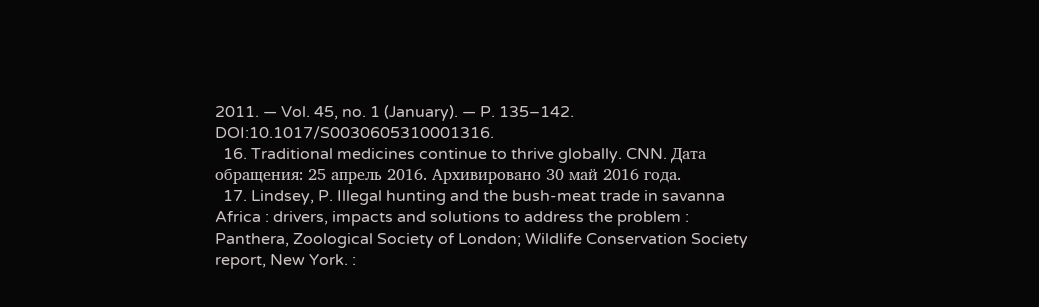2011. — Vol. 45, no. 1 (January). — P. 135–142. DOI:10.1017/S0030605310001316.
  16. Traditional medicines continue to thrive globally. CNN. Дата обращения: 25 апрель 2016. Архивировано 30 май 2016 года.
  17. Lindsey, P. Illegal hunting and the bush-meat trade in savanna Africa : drivers, impacts and solutions to address the problem : Panthera, Zoological Society of London; Wildlife Conservation Society report, New York. :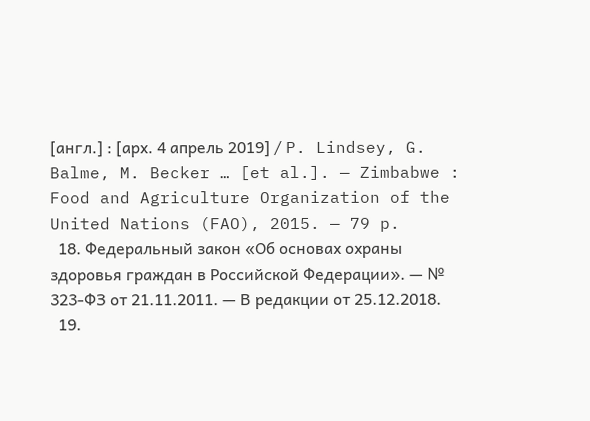[англ.] : [арх. 4 апрель 2019] / P. Lindsey, G. Balme, M. Becker … [et al.]. — Zimbabwe : Food and Agriculture Organization of the United Nations (FAO), 2015. — 79 p.
  18. Федеральный закон «Об основах охраны здоровья граждан в Российской Федерации». — № 323-ФЗ от 21.11.2011. — В редакции от 25.12.2018.
  19.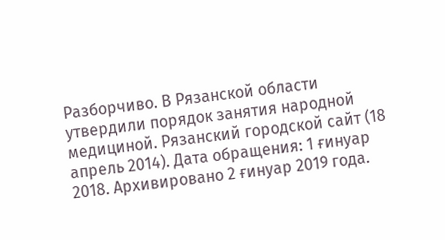Разборчиво. В Рязанской области утвердили порядок занятия народной медициной. Рязанский городской сайт (18 апрель 2014). Дата обращения: 1 ғинуар 2018. Архивировано 2 ғинуар 2019 года.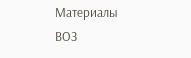Материалы ВОЗ